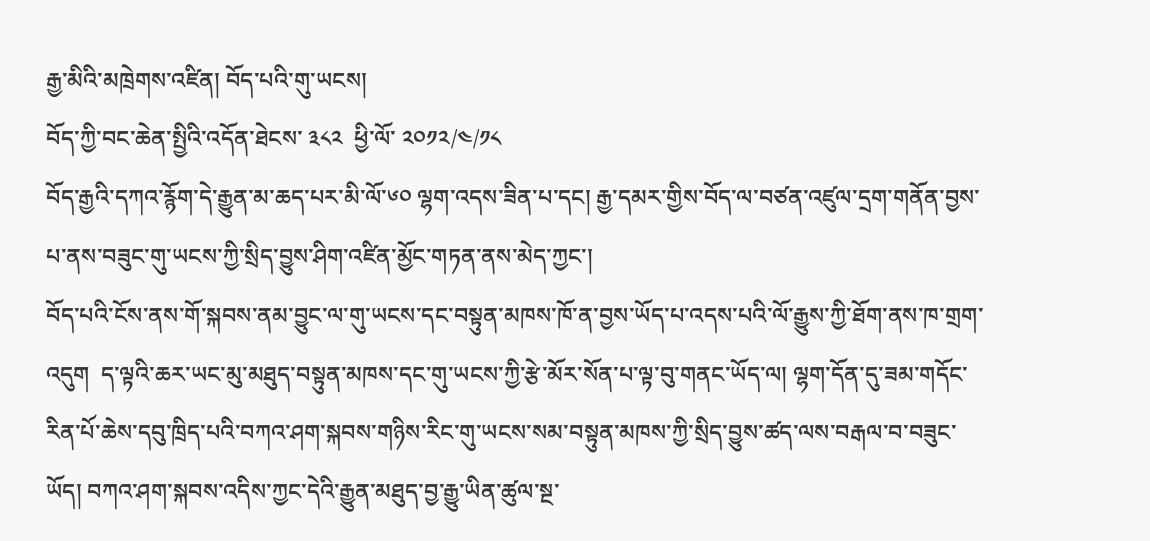རྒྱ་མིའི་མཁྲེགས་འཛིན། བོད་པའི་གུ་ཡངས།
བོད་ཀྱི་བང་ཆེན་སྤྱིའི་འདོན་ཐེངས་ ༣༨༢  ཕྱི་ལོ་ ༢༠༡༢/༤/༡༨
བོད་རྒྱའི་དཀའ་རྙོག་དེ་རྒྱུན་མ་ཆད་པར་མི་ལོ་༦༠ ལྷག་འདས་ཟིན་པ་དང། རྒྱ་དམར་གྱིས་བོད་ལ་བཙན་འཛུལ་དྲག་གནོན་བྱས་པ་ནས་བཟུང་གུ་ཡངས་ཀྱི་སྲིད་བྱུས་ཤིག་འཛིན་མྱོང་གཏན་ནས་མེད་ཀྱང་།
བོད་པའི་ངོས་ནས་གོ་སྐབས་ནམ་བྱུང་ལ་གུ་ཡངས་དང་བསྟུན་མཁས་ཁོ་ན་བྱས་ཡོད་པ་འདས་པའི་ལོ་རྒྱུས་ཀྱི་ཐོག་ནས་ཁ་གྲག་འདུག  ད་ལྟའི་ཆར་ཡང་མུ་མཐུད་བསྟུན་མཁས་དང་གུ་ཡངས་ཀྱི་རྩེ་མོར་སོན་པ་ལྟ་བུ་གནང་ཡོད་ལ། ལྷག་དོན་དུ་ཟམ་གདོང་རིན་པོ་ཆེས་དབུ་ཁྲིད་པའི་བཀའ་ཤག་སྐབས་གཉིས་རིང་གུ་ཡངས་སམ་བསྟུན་མཁས་ཀྱི་སྲིད་བྱུས་ཚད་ལས་བརྒལ་བ་བཟུང་ཡོད། བཀའ་ཤག་སྐབས་འདིས་ཀྱང་དེའི་རྒྱུན་མཐུད་བྱ་རྒྱུ་ཡིན་ཚུལ་སྔ་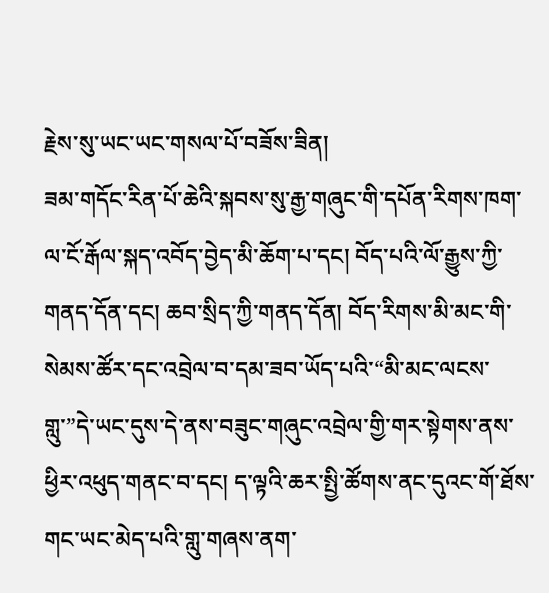རྗེས་སུ་ཡང་ཡང་གསལ་པོ་བཟོས་ཟིན།
ཟམ་གདོང་རིན་པོ་ཆེའི་སྐབས་སུ་རྒྱ་གཞུང་གི་དཔོན་རིགས་ཁག་ལ་ངོ་རྒོལ་སྐད་འབོད་བྱེད་མི་ཆོག་པ་དང། བོད་པའི་ལོ་རྒྱུས་ཀྱི་གནད་དོན་དང། ཆབ་སྲིད་ཀྱི་གནད་དོན། བོད་རིགས་མི་མང་གི་སེམས་ཚོར་དང་འབྲེལ་བ་དམ་ཟབ་ཡོད་པའི་“མི་མང་ལངས་གླུ་”དེ་ཡང་དུས་དེ་ནས་བཟུང་གཞུང་འབྲེལ་གྱི་གར་སྟེགས་ནས་ཕྱིར་འཕུད་གནང་བ་དང། ད་ལྟའི་ཆར་སྤྱི་ཚོགས་ནང་དུའང་གོ་ཐོས་གང་ཡང་མེད་པའི་གླུ་གཞས་ནག་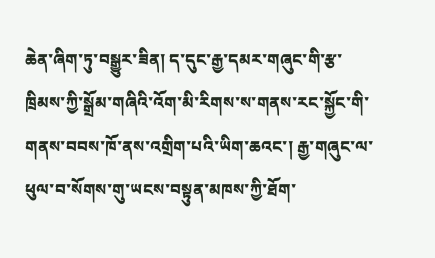ཆེན་ཞིག་ཏུ་བསྒྱུར་ཟིན། ད་དུང་རྒྱ་དམར་གཞུང་གི་རྩ་ཁྲིམས་ཀྱི་སྒྲོམ་གཞིའི་འོག་མི་རིགས་ས་གནས་རང་སྐྱོང་གི་གནས་བབས་ཁོ་ནས་འགྲིག་པའི་ཡིག་ཆའང་། རྒྱ་གཞུང་ལ་ཕུལ་བ་སོགས་གུ་ཡངས་བསྟུན་མཁས་ཀྱི་ཐོག་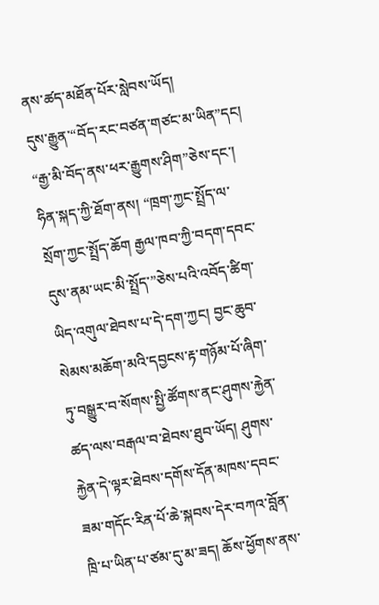ནས་ཚད་མཐོན་པོར་སླེབས་ཡོད།
དུས་རྒྱུན་“བོད་རང་བཙན་གཙང་མ་ཡིན”དང། “རྒྱ་མི་བོད་ནས་ཕར་རྒྱུགས་ཤིག”ཅེས་དང་། ཧིན་སྐད་ཀྱི་ཐོག་ནས། “ཁྲག་ཀྱང་སྤྲོད་ལ་སྲོག་ཀྱང་སྤྲོད་ཆོག རྒྱལ་ཁབ་ཀྱི་བདག་དབང་དུས་ནམ་ཡང་མི་སྤྲོད་”ཅེས་པའི་འབོད་ཚིག་ཡིད་འགུལ་ཐེབས་པ་དེ་དག་ཀྱང། བྱང་ཆུབ་སེམས་མཆོག་མའི་དབྱངས་རྟ་གཉོམ་པོ་ཞིག་ཏུ་བསྒྱུར་བ་སོགས་སྤྱི་ཚོགས་ནང་ཤུགས་རྐྱེན་ཚད་ལས་བརྒལ་བ་ཐེབས་ཐུབ་ཡོད། ཤུགས་རྐྱེན་དེ་ལྟར་ཐེབས་དགོས་དོན་མཁས་དབང་ཟམ་གདོང་རིན་པོ་ཆེ་སྐབས་དེར་བཀའ་བློན་ཁྲི་པ་ཡིན་པ་ཙམ་དུ་མ་ཟད། ཆོས་ཕྱོགས་ནས་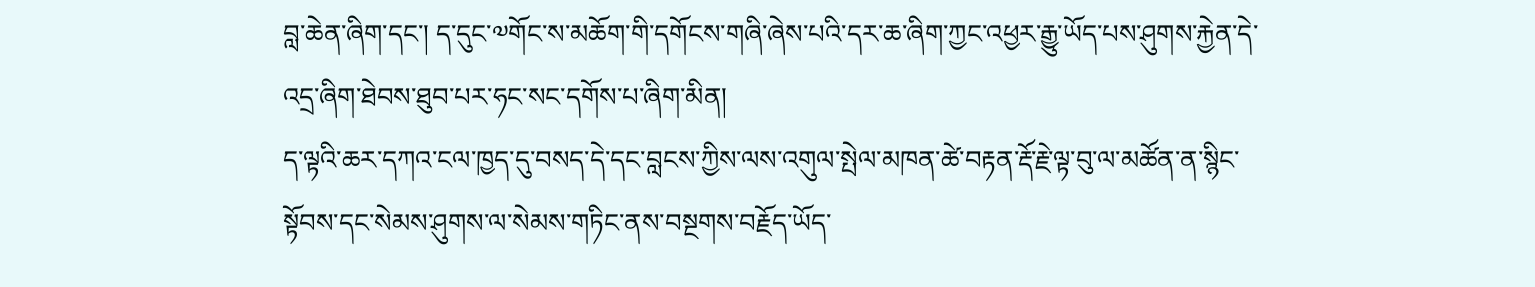བླ་ཆེན་ཞིག་དང་། ད་དུང་༧གོང་ས་མཆོག་གི་དགོངས་གཞི་ཞེས་པའི་དར་ཆ་ཞིག་ཀྱང་འཕྱར་རྒྱུ་ཡོད་པས་ཤུགས་རྐྱེན་དེ་འདྲ་ཞིག་ཐེབས་ཐུབ་པར་ཧང་སང་དགོས་པ་ཞིག་མིན།
ད་ལྟའི་ཆར་དཀའ་ངལ་ཁྱད་དུ་བསད་དེ་དང་བླངས་ཀྱིས་ལས་འགུལ་སྤེལ་མཁན་ཚེ་བརྟན་རྡོ་རྗེ་ལྟ་བུ་ལ་མཚོན་ན་སྙིང་སྟོབས་དང་སེམས་ཤུགས་ལ་སེམས་གཏིང་ནས་བསྔགས་བརྗོད་ཡོད་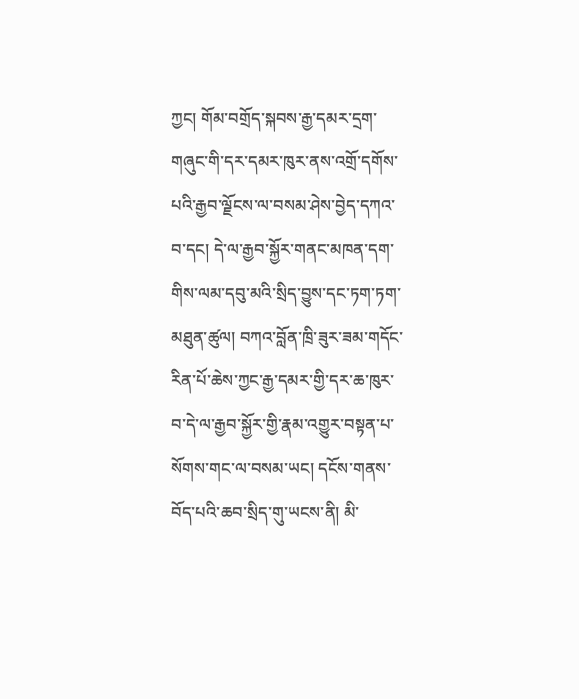ཀྱང། གོམ་བགྲོད་སྐབས་རྒྱ་དམར་དྲག་གཞུང་གི་དར་དམར་ཁུར་ནས་འགྲོ་དགོས་པའི་རྒྱབ་ལྗོངས་ལ་བསམ་ཤེས་བྱེད་དཀའ་བ་དང། དེ་ལ་རྒྱབ་སྐྱོར་གནང་མཁན་དག་གིས་ལམ་དབུ་མའི་སྲིད་བྱུས་དང་ཏག་ཏག་མཐུན་ཚུལ། བཀའ་བློན་ཁྲི་ཟུར་ཟམ་གདོང་རིན་པོ་ཆེས་ཀྱང་རྒྱ་དམར་གྱི་དར་ཆ་ཁུར་བ་དེ་ལ་རྒྱབ་སྐྱོར་གྱི་རྣམ་འགྱུར་བསྟན་པ་སོགས་གང་ལ་བསམ་ཡང། དངོས་གནས་བོད་པའི་ཆབ་སྲིད་གུ་ཡངས་ནི། མི་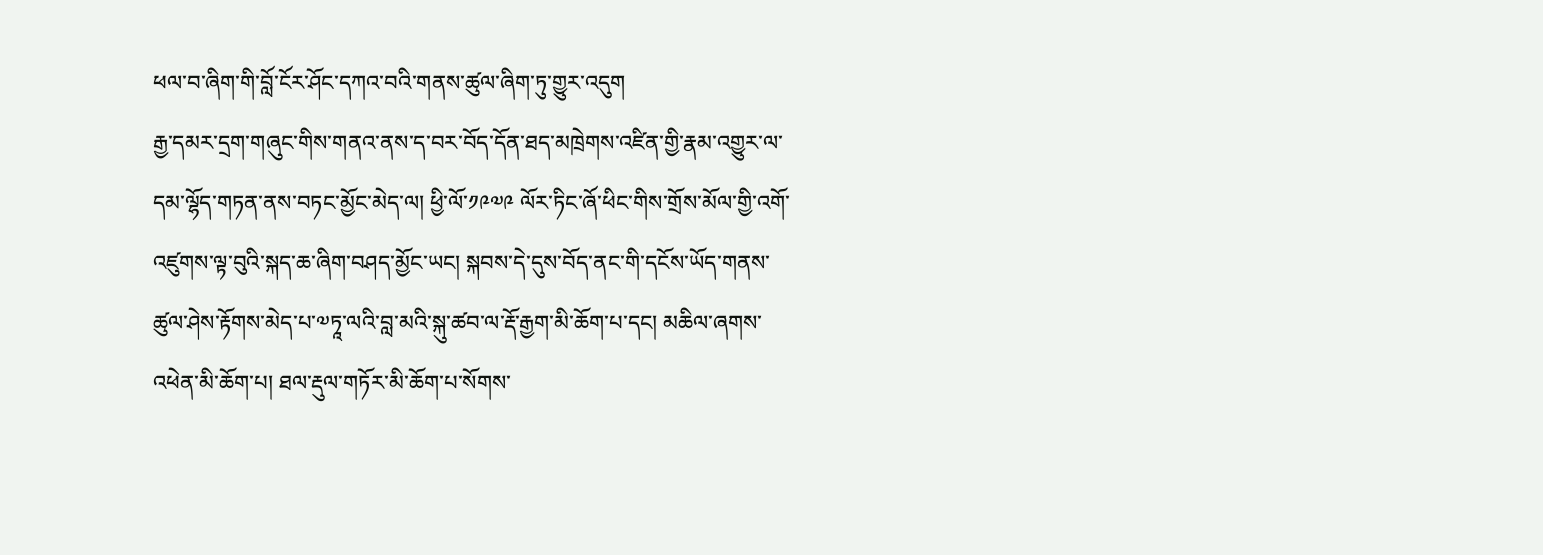ཕལ་བ་ཞིག་གི་བློ་ངོར་ཤོང་དཀའ་བའི་གནས་ཚུལ་ཞིག་ཏུ་གྱུར་འདུག
རྒྱ་དམར་དྲག་གཞུང་གིས་གནའ་ནས་ད་བར་བོད་དོན་ཐད་མཁྲེགས་འཛིན་གྱི་རྣམ་འགྱུར་ལ་དམ་ལྷོད་གཏན་ནས་བཏང་མྱོང་མེད་ལ། ཕྱི་ལོ་༡༩༧༩ ལོར་ཏིང་ཞོ་ཕིང་གིས་གྲོས་མོལ་གྱི་འགོ་འཛུགས་ལྟ་བུའི་སྐད་ཆ་ཞིག་བཤད་མྱོང་ཡང། སྐབས་དེ་དུས་བོད་ནང་གི་དངོས་ཡོད་གནས་ཚུལ་ཤེས་རྟོགས་མེད་པ་༧ཏཱ་ལའི་བླ་མའི་སྐུ་ཚབ་ལ་རྡོ་རྒྱག་མི་ཆོག་པ་དང། མཆིལ་ཞགས་འཕེན་མི་ཆོག་པ། ཐལ་རྡུལ་གཏོར་མི་ཆོག་པ་སོགས་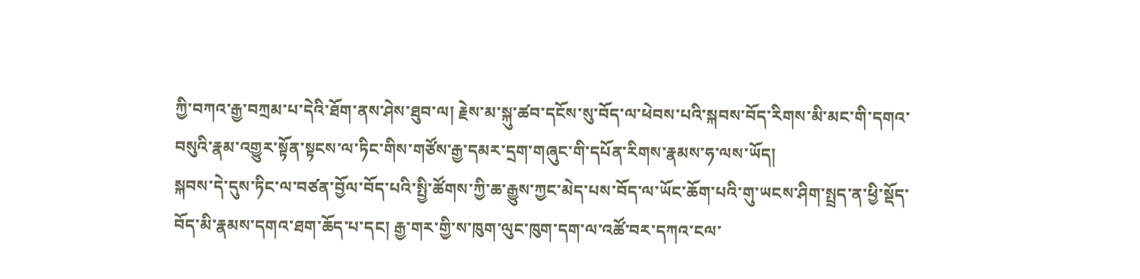ཀྱི་བཀའ་རྒྱ་བཀྲམ་པ་དེའི་ཐོག་ནས་ཤེས་ཐུབ་ལ། རྗེས་མ་སྐུ་ཚབ་དངོས་སུ་བོད་ལ་ཕེབས་པའི་སྐབས་བོད་རིགས་མི་མང་གི་དགའ་བསུའི་རྣམ་འགྱུར་སྟོན་སྟངས་ལ་ཏིང་གིས་གཙོས་རྒྱ་དམར་དྲག་གཞུང་གི་དཔོན་རིགས་རྣམས་ཧ་ལས་ཡོད།
སྐབས་དེ་དུས་ཏིང་ལ་བཙན་བྱོལ་བོད་པའི་སྤྱི་ཚོགས་ཀྱི་ཆ་རྒྱུས་ཀྱང་མེད་པས་བོད་ལ་ཡོང་ཆོག་པའི་གུ་ཡངས་ཤིག་སྤྲད་ན་ཕྱི་སྡོད་བོད་མི་རྣམས་དགའ་ཐག་ཆོད་པ་དང། རྒྱ་གར་གྱི་ས་ཁུག་ལུང་ཁུག་དག་ལ་འཚོ་བར་དཀའ་ངལ་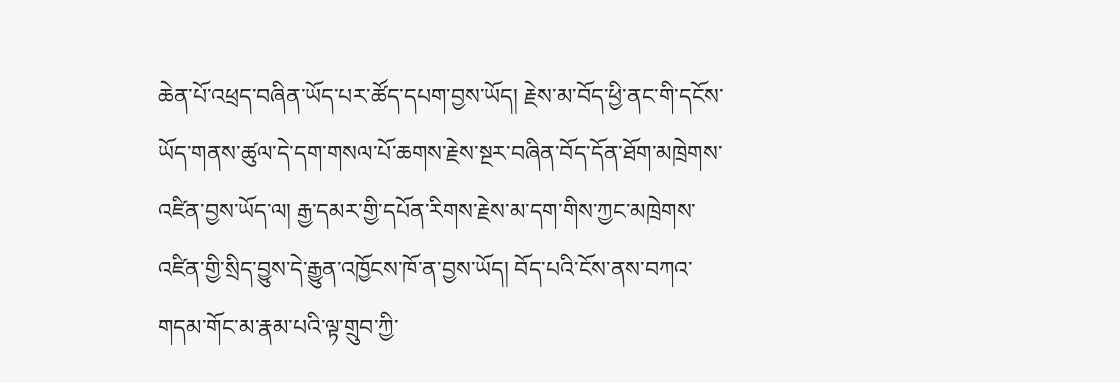ཆེན་པོ་འཕྲད་བཞིན་ཡོད་པར་ཚོད་དཔག་བྱས་ཡོད། རྗེས་མ་བོད་ཕྱི་ནང་གི་དངོས་ཡོད་གནས་ཚུལ་དེ་དག་གསལ་པོ་ཆགས་རྗེས་སྔར་བཞིན་བོད་དོན་ཐོག་མཁྲེགས་འཛིན་བྱས་ཡོད་ལ། རྒྱ་དམར་གྱི་དཔོན་རིགས་རྗེས་མ་དག་གིས་ཀྱང་མཁྲེགས་འཛིན་གྱི་སྲིད་བྱུས་དེ་རྒྱུན་འཁྱོངས་ཁོ་ན་བྱས་ཡོད། བོད་པའི་ངོས་ནས་བཀའ་གདམ་གོང་མ་རྣམ་པའི་ལྟ་གྲུབ་ཀྱི་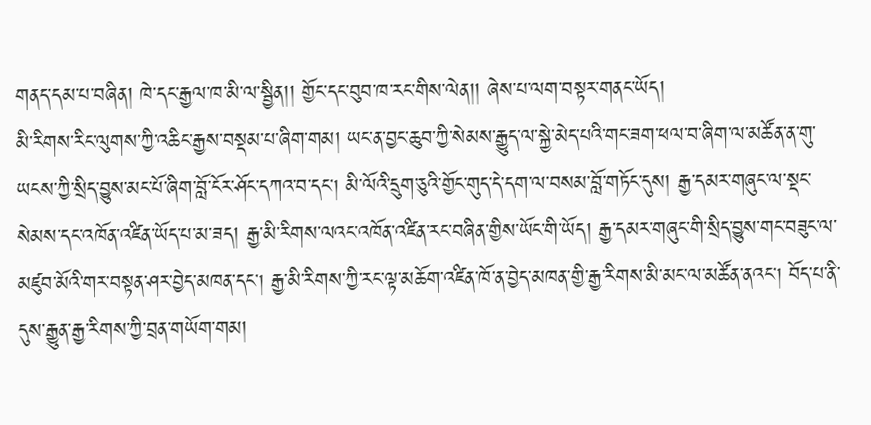གནད་དམ་པ་བཞིན། ཁེ་དང་རྒྱལ་ཁ་མི་ལ་སྦྱིན།། གྱོང་དང་བུབ་ཁ་རང་གིས་ལེན།། ཞེས་པ་ལག་བསྟར་གནང་ཡོད།
མི་རིགས་རིང་ལུགས་ཀྱི་འཆིང་རྒྱས་བསྡམ་པ་ཞིག་གམ། ཡང་ན་བྱང་ཆུབ་ཀྱི་སེམས་རྒྱུད་ལ་སྐྱེ་མེད་པའི་གང་ཟག་ཕལ་བ་ཞིག་ལ་མཚོན་ན་གུ་ཡངས་ཀྱི་སྲིད་བྱུས་མང་པོ་ཞིག་བློ་ངོར་ཤོང་དཀའ་བ་དང། མི་ལོའི་དྲུག་ཅུའི་གྱོང་གུད་དེ་དག་ལ་བསམ་བློ་གཏོང་དུས། རྒྱ་དམར་གཞུང་ལ་སྡང་སེམས་དང་འཁོན་འཛིན་ཡོད་པ་མ་ཟད། རྒྱ་མི་རིགས་ལའང་འཁོན་འཛིན་རང་བཞིན་གྱིས་ཡོང་གི་ཡོད། རྒྱ་དམར་གཞུང་གི་སྲིད་བྱུས་གང་བཟུང་ལ་མཛུབ་མོའི་གར་བསྟན་ཤར་བྱེད་མཁན་དང། རྒྱ་མི་རིགས་ཀྱི་རང་ལྟ་མཆོག་འཛིན་ཁོ་ན་བྱེད་མཁན་གྱི་རྒྱ་རིགས་མི་མང་ལ་མཚོན་ནའང། བོད་པ་ནི་དུས་རྒྱུན་རྒྱ་རིགས་ཀྱི་བྲན་གཡོག་གམ།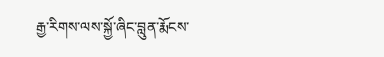རྒྱ་རིགས་ལས་སྐྱོ་ཞིང་བླུན་རྨོངས་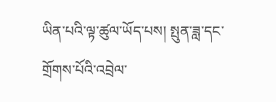ཡིན་པའི་ལྟ་ཚུལ་ཡོད་པས། སྤུན་ཟླ་དང་གྲོགས་པོའི་འབྲེལ་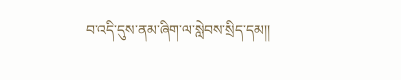བ་འདི་དུས་ནམ་ཞིག་ལ་སླེབས་སྲིད་དམ།།